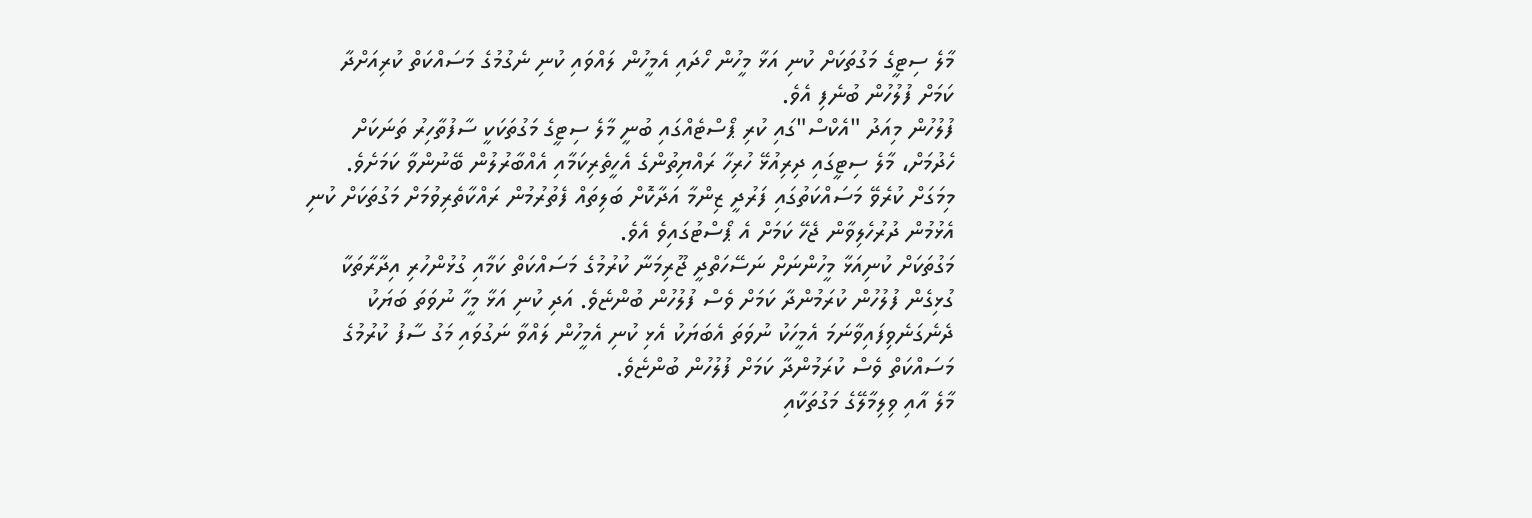މާލެ ސިޓީގެ މަގުތަކަށް ކުނި އަޅާ މީހުން ހޯދައި އެމީހުން ލައްވައި ކުނި ނެގުމުގެ މަސައްކަތް ކުރިއަށްދާ ކަމަށް ފުލުހުން ބުނެފި އެވެ.
ފުލުހުން މިއަދު "އެކްސް"ގައި ކުރި ޕޯސްޓެއްގައި ބުނީ މާލެ ސިޓީގެ މަގުތަކަކީ ސާފުތާހިރު ތަނަކަށް ހެދުމަށް، މާލެ ސިޓީގައި ދިރިއުޅޭ ހުރިހާ ރައްޔިތުންގެ އެހީތެރިކަމާއި އެއްބާރުލުން ބޭނުންވާ ކަމަށެވެ. މިމަގަށް ކުރެވޭ މަސައްކަތުގައި ފަރުދީ ޒިންމާ އަދާކޮށް ބަލިތައް ފެތުރުމުން ރައްކާތެރިވުމަށް މަގުތަކަށް ކުނި އެޅުމުން ދުރުހެލިވާން ޖެހޭ ކަމަށް އެ ޕޯސްޓުގައިވެ އެވެ.
މަގުތަކަށް ކުނިއަޅާ މީހުންނަށް ނަސޭހަތްދީ ޖޫރިމަނާ ކުރުމުގެ މަސައްކަތް ކަމާއި ގުޅުންހުރި އިދާރާތަކާ ގުޅިގެން ފުލުހުން ކުރަމުންދާ ކަމަށް ވެސް ފުލުހުން ބުންޏެވެ. އަދި ކުނި އަޅާ މީހާ ނުވަތަ ބަޔަކު ދެނެގަނެވިފައިވާނަމަ އެމީހަކު ނުވަތަ އެބަޔަކު އެޅި ކުނި އެމީހުން ލައްވާ ނަގުވައި މަގު ސާފު ކުރުމުގެ މަސައްކަތް ވެސް ކުރަމުންދާ ކަމަށް ފުލުހުން ބުންޏެވެ.
މާލެ އާއި ވިލިމާލޭގެ މަގުތަކާއި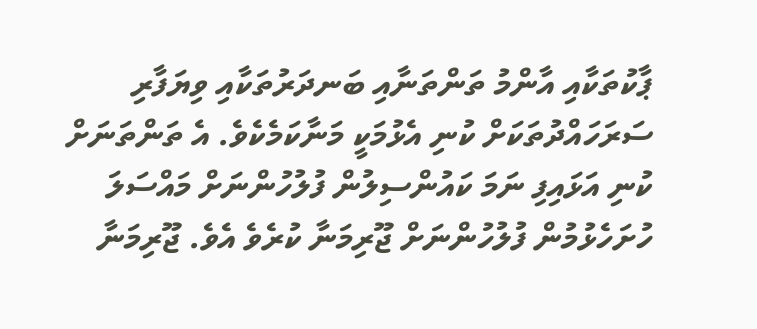ޕާކުތަކާއި އާންމު ތަންތަނާއި ބަނދަރުތަކާއި ވިޔަފާރި ސަރަހައްދުތަކަށް ކުނި އެޅުމަކީ މަނާކަމެކެވެ. އެ ތަންތަނަށް ކުނި އަޅައިފި ނަމަ ކައުންސިލުން ފުލުހުންނަށް މައްސަލަ ހުށަހެޅުމުން ފުލުހުންނަށް ޖޫރިމަނާ ކުރެވެ އެވެ. ޖޫރިމަނާ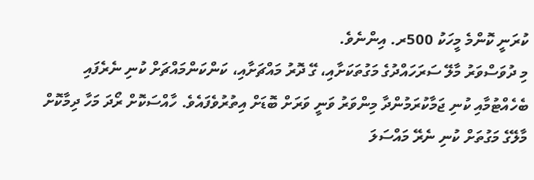ކުރަނީ ކޮންމެ މީހަކު 500ރ. އިންނެވެ.
މި ދުވަސްވަރު މާލޭ ސަރަހައްދުގެ މަގުތަކަށާއި، ގޭ ދޮރު މައްޗަށާއި، ކަންކަންމައްޗަށް ކުނި ނެރެފައި ބެހެއްޓުމާއި ކުނި ޖަމާކުރަމުންދާ މިންވަރު ވަނީ ވަރަށް ބޮޑަށް އިތުރުވެފައެވެ. ހާއްސަކޮށް ރޯދަ މަހާ ދިމާކޮށް މާލޭގެ މަގުތަށް ކުނި ނެރޭ މައްސަލަ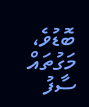ބޮޑުވެ، މަގުތައް ސާފު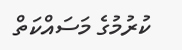ކުރުމުގެ މަސައްކަތް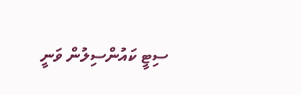ސިޓީ ކައުންސިލުން ވަނީ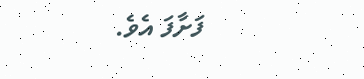ފަށާފަ އެވެ.